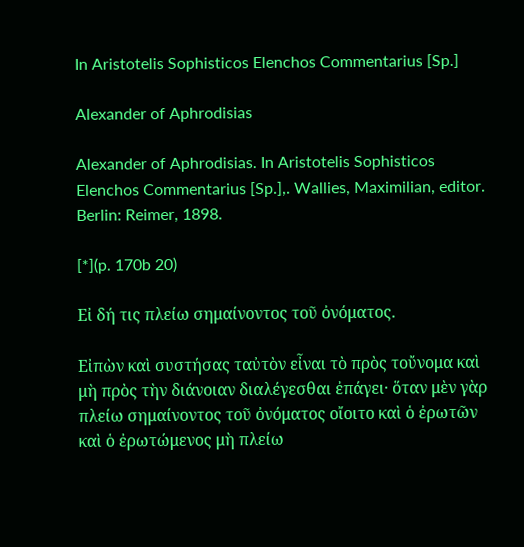In Aristotelis Sophisticos Elenchos Commentarius [Sp.]

Alexander of Aphrodisias

Alexander of Aphrodisias. In Aristotelis Sophisticos Elenchos Commentarius [Sp.],. Wallies, Maximilian, editor. Berlin: Reimer, 1898.

[*](p. 170b 20)

Εἰ δή τις πλείω σημαίνοντος τοῦ ὀνόματος.

Εἰπὼν καὶ συστήσας ταὐτὸν εἶναι τὸ πρὸς τοὔνομα καὶ μὴ πρὸς τὴν διάνοιαν διαλέγεσθαι ἐπάγει· ὅταν μὲν γὰρ πλείω σημαίνοντος τοῦ ὀνόματος οἴοιτο καὶ ὁ ἐρωτῶν καὶ ὁ ἐρωτώμενος μὴ πλείω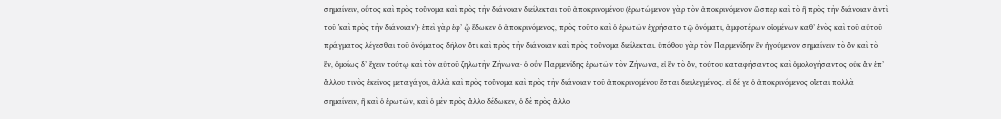σημαίνειν, οὗτος καὶ πρὸς τοὔνομα καὶ πρὸς τὴν διάνοιαν διείλεκται τοῦ ἀποκρινομένου (ἐρωτώμενον γὰρ τὸν ἀποκρινόμενον ὥσπερ καὶ τὸ ἢ πρὸς τὴν διάνοιαν ἀντὶ τοῦ ῾καὶ πρὸς τὴν διάνοιαν᾿)· ἐπεὶ γὰρ ἐφ’ ᾧ ἔδωκεν ὁ ἀποκρινόμενος, πρὸς τοῦτο καὶ ὁ ἐρωτῶν ἐχρήσατο τῷ ὀνόματι, ἀμφοτέρων οἰομένων καθ’ ἑνὸς καὶ τοῦ αὐτοῦ πράγματος λέγεσθαι τοῦ ὀνόματος δῆλον ὅτι καὶ πρὸς τὴν διάνοιαν καὶ πρὸς τοὔνομα διείλεκται. ὑπόθου γὰρ τὸν Παρμενίδην ἓν ἡγούμενον σημαίνειν τὸ ὂν καὶ τὸ ἕν, ὁμοίως δ’ ἔχειν τούτῳ καὶ τὸν αὐτοῦ ζηλωτὴν Ζήνωνα· ὁ οὖν Παρμενίδης ἐρωτῶν τὸν Ζήνωνα, εἰ ἓν τὸ ὄν, τούτου καταφήσαντος καὶ ὁμολογήσαντος οὐκ ἄν ἐπ’ ἄλλου τινὸς ἐκεῖνος μεταγάγοι, ἀλλὰ καὶ πρὸς τοὔνομα καὶ πρὸς τὴν διάνοιαν τοῦ ἀποκρινομένου ἔσται διειλεγμένος. εἰ δέ γε ὁ ἀποκρινόμενος οἴεται πολλὰ σημαίνειν, ἢ καὶ ὁ ἐρωτῶν, καὶ ὁ μὲν πρὸς ἄλλο δέδωκεν, ὁ δὲ πρὸς ἄλλο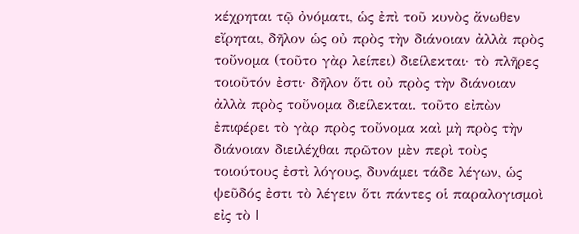κέχρηται τῷ ὀνόματι, ὡς ἐπὶ τοῦ κυνὸς ἄνωθεν εἴρηται, δῆλον ὡς οὐ πρὸς τὴν διάνοιαν ἀλλὰ πρὸς τοὔνομα (τοῦτο γὰρ λείπει) διείλεκται· τὸ πλῆρες τοιοῦτόν ἐστι· δῆλον ὅτι οὐ πρὸς τὴν διάνοιαν ἀλλὰ πρὸς τοὔνομα διείλεκται. τοῦτο εἰπὼν ἐπιφέρει τὸ γὰρ πρὸς τοὔνομα καὶ μὴ πρὸς τὴν διάνοιαν διειλέχθαι πρῶτον μὲν περὶ τοὺς τοιούτους ἐστὶ λόγους, δυνάμει τάδε λέγων, ὡς ψεῦδός ἐστι τὸ λέγειν ὅτι πάντες οἱ παραλογισμοὶ εἰς τὸ |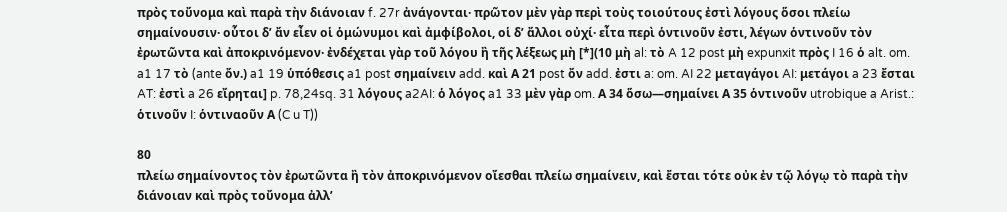πρὸς τοὔνομα καὶ παρὰ τὴν διάνοιαν f. 27r ἀνάγονται· πρῶτον μὲν γὰρ περὶ τοὺς τοιούτους ἐστὶ λόγους ὅσοι πλείω σημαίνουσιν· οὗτοι δ’ ἄν εἶεν οἱ ὁμώνυμοι καὶ ἀμφίβολοι, οἱ δ’ ἄλλοι οὐχί· εἶτα περὶ ὁντινοῦν ἐστι, λέγων ὁντινοῦν τὸν ἐρωτῶντα καὶ ἀποκρινόμενον· ἐνδέχεται γὰρ τοῦ λόγου ἢ τῆς λέξεως μὴ [*](10 μὴ al: τὸ A 12 post μὴ expunxit πρὸς I 16 ὁ alt. om. a1 17 τὸ (ante ὄν.) a1 19 ὑπόθεσις a1 post σημαίνειν add. καὶ Α 21 post ὄν add. ἐστι a: om. AI 22 μεταγάγοι AI: μετάγοι a 23 ἔσται AT: ἐστὶ a 26 εἴρηται] p. 78,24sq. 31 λόγους a2AI: ὁ λόγος a1 33 μὲν γὰρ om. Α 34 ὅσω—σημαίνει Α 35 ὁντινοῦν utrobique a Arist.: ὁτινοῦν I: ὁντιναοῦν Α (C u T))

80
πλείω σημαίνοντος τὸν ἐρωτῶντα ἢ τὸν ἀποκρινόμενον οἴεσθαι πλείω σημαίνειν, καὶ ἔσται τότε οὐκ ἐν τῷ λόγῳ τὸ παρὰ τὴν διάνοιαν καὶ πρὸς τοὔνομα ἀλλ’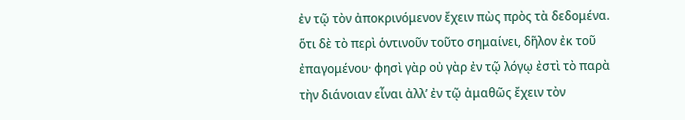ἐν τῷ τὸν ἀποκρινόμενον ἔχειν πὼς πρὸς τὰ δεδομένα. ὅτι δὲ τὸ περὶ ὁντινοῦν τοῦτο σημαίνει, δῆλον ἐκ τοῦ ἐπαγομένου· φησὶ γὰρ οὐ γὰρ ἐν τῷ λόγῳ ἐστὶ τὸ παρὰ τὴν διάνοιαν εἶναι ἀλλ’ ἐν τῷ ἀμαθῶς ἔχειν τὸν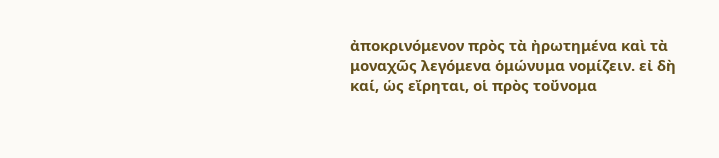ἀποκρινόμενον πρὸς τὰ ἠρωτημένα καὶ τὰ μοναχῶς λεγόμενα ὁμώνυμα νομίζειν. εἰ δὴ καί, ὡς εἴρηται, οἱ πρὸς τοὔνομα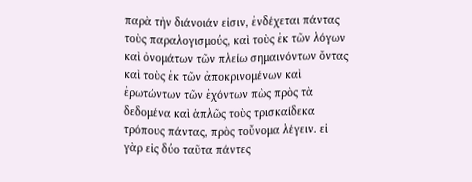παρὰ τὴν διάνοιάν εἰσιν, ἐνδέχεται πάντας τοὺς παραλογισμούς, καὶ τοὺς ἐκ τῶν λόγων καὶ ὀνομάτων τῶν πλείω σημαινόντων ὄντας καὶ τοὺς ἐκ τῶν ἀποκρινομένων καὶ ἐρωτώντων τῶν ἐχόντων πὼς πρὸς τὰ δεδομένα καὶ ἁπλῶς τοὺς τρισκαίδεκα τρόπους πάντας, πρὸς τοὔνομα λέγειν. εἰ γὰρ εἰς δύο ταῦτα πάντες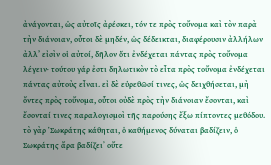ἀνάγονται, ὡς αὐτοῖς ἀρέσκει, τόν τε πρὸς τοὔνομα καὶ τὸν παρὰ τὴν διάνοιαν, οὗτοι δὲ μηδέν, ὡς δέδεικται, διαφέρουσιν ἀλλήλων ἀλλ’ εἰσὶν οἱ αὐτοί, δῆλον ὅτι ἐνδέχεται πάντας πρὸς τοὔνομα λέγειν· τούτου γάρ ἐστι δηλωτικὸν τὸ εἶτα πρὸς τοὔνομα ἐνδέχεται πάντας αὐτοὺς εἶναι. εἰ δὲ εὑρεθῶσί τινες, ὡς δειχθήσεται, μὴ ὄντες πρὸς τοὔνομα, οὗτοι οὐδὲ πρὸς τὴν διάνοιαν ἔσονται, καὶ ἔσονταί τινες παραλογισμοὶ τῆς παρούσης ἔξω πίπτοντες μεθόδου. τὸ γὰρ ῾Σωκράτης κάθηται, ὁ καθήμενος δύναται βαδίζειν, ὁ Σωκράτης ἄρα βαδίζει᾿ οὔτε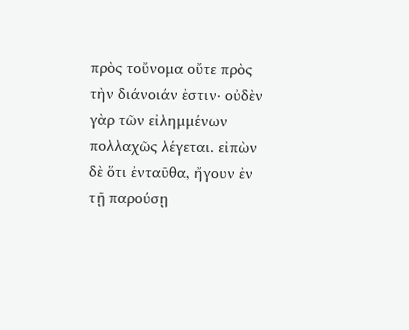πρὸς τοὔνομα οὔτε πρὸς τὴν διάνοιάν ἐστιν· οὐδὲν γὰρ τῶν εἰλημμένων πολλαχῶς λέγεται. εἰπὼν δὲ ὅτι ἐνταῦθα, ἤγουν ἐν τῇ παρούσῃ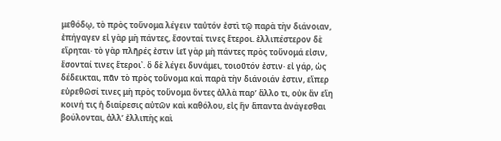μεθόδῳ, τὸ πρὸς τοὔνομα λέγειν ταὐτόν ἐστὶ τῷ παρὰ τὴν διάνοιαν, ἐπήγαγεν εἰ γὰρ μὴ πάντες, ἔσονταί τινες ἕτεροι. ἐλλιπέστερον δὲ εἴρηται· τὸ γὰρ πλῆρές ἐστιν ἱεῖ γὰρ μὴ πάντες πρὸς τοὔνομά εἰσιν, ἔσονταί τινες ἕτεροι᾿. ὃ δὲ λέγει δυνάμει, τοιοῦτόν ἐστιν· εἰ γάρ, ὡς δέδεικται, πᾶν τὸ πρὸς τοὔνομα καὶ παρὰ τὴν διάνοιάν ἐστιν, εἴπερ εὑρεθῶσί τινες μὴ πρὸς τοὔνομα ὄντες ἀλλὰ παρ’ ἄλλο τι, οὐκ ἄν εἴη κοινή τις ἡ διαίρεσις αὐτῶν καὶ καθόλου, εἰς ἣν ἅπαντα ἀνάγεσθαι βούλονται, ἀλλ’ ἐλλιπὴς καὶ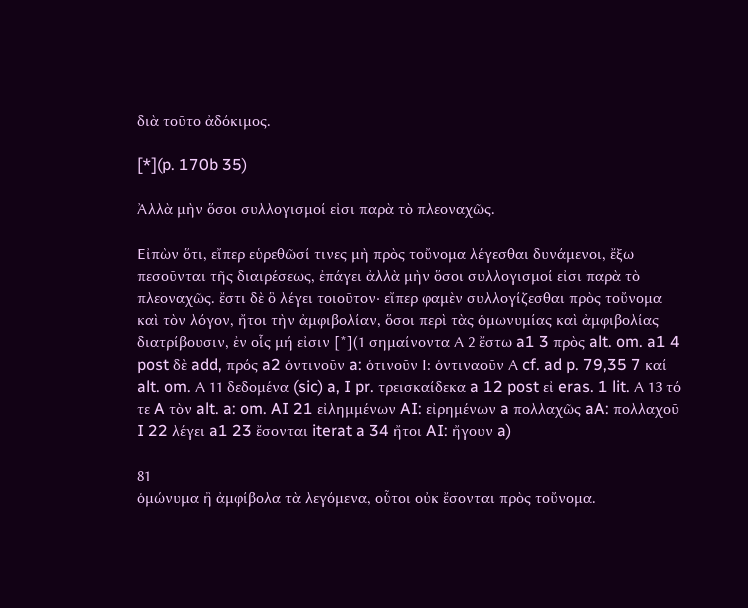διὰ τοῦτο ἀδόκιμος.

[*](p. 170b 35)

Ἀλλὰ μὴν ὅσοι συλλογισμοί εἰσι παρὰ τὸ πλεοναχῶς.

Εἰπὼν ὅτι, εἴπερ εὑρεθῶσί τινες μὴ πρὸς τοὔνομα λέγεσθαι δυνάμενοι, ἔξω πεσοῦνται τῆς διαιρέσεως, ἐπάγει ἀλλὰ μὴν ὅσοι συλλογισμοί εἰσι παρὰ τὸ πλεοναχῶς. ἔστι δὲ ὃ λέγει τοιοῦτον· εἴπερ φαμὲν συλλογίζεσθαι πρὸς τοὔνομα καὶ τὸν λόγον, ἤτοι τὴν ἀμφιβολίαν, ὅσοι περὶ τὰς ὁμωνυμίας καὶ ἀμφιβολίας διατρίβουσιν, ἐν οἷς μή εἰσιν [*](1 σημαίνοντα Α 2 ἔστω a1 3 πρὸς alt. om. a1 4 post δὲ add, πρός a2 ὁντινοῦν a: ὁτινοῦν Ι: ὁντιναοῦν Α cf. ad p. 79,35 7 καί alt. om. Α 11 δεδομένα (sic) a, I pr. τρεισκαίδεκα a 12 post εἰ eras. 1 lit. Α 13 τό τε A τὸν alt. a: om. AI 21 εἰλημμένων AI: εἰρημένων a πολλαχῶς aA: πολλαχοῦ I 22 λέγει a1 23 ἔσονται iterat a 34 ἤτοι AI: ἤγουν a)

81
ὁμώνυμα ἢ ἀμφίβολα τὰ λεγόμενα, οὗτοι οὐκ ἔσονται πρὸς τοὔνομα.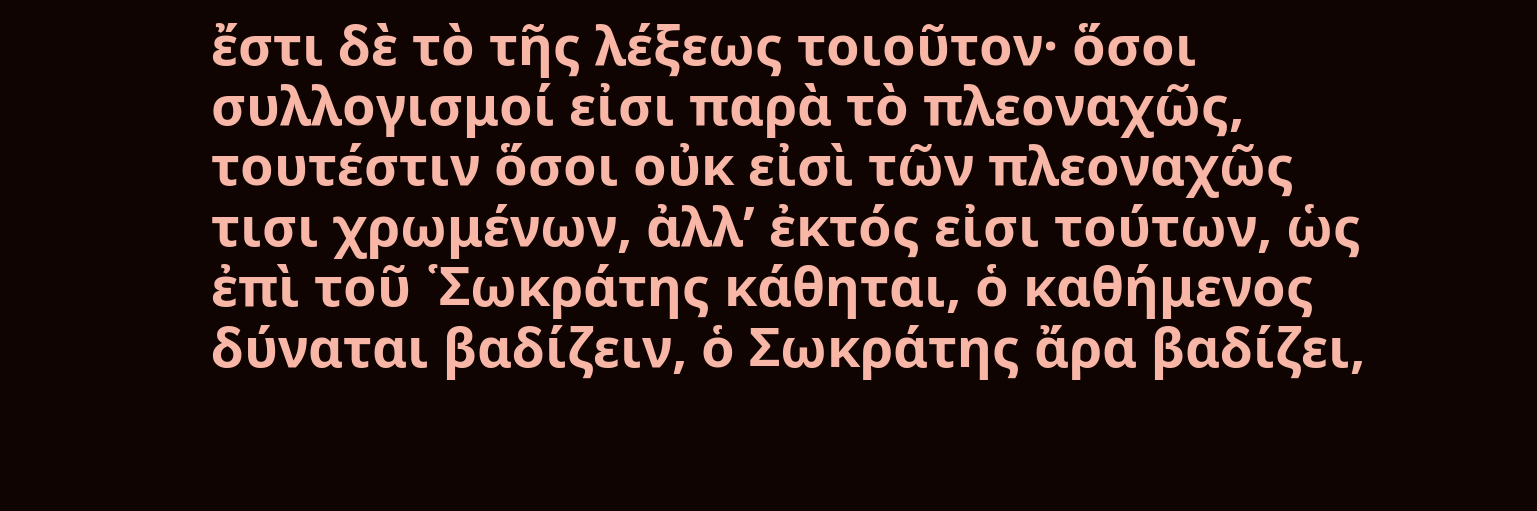ἔστι δὲ τὸ τῆς λέξεως τοιοῦτον· ὅσοι συλλογισμοί εἰσι παρὰ τὸ πλεοναχῶς, τουτέστιν ὅσοι οὐκ εἰσὶ τῶν πλεοναχῶς τισι χρωμένων, ἀλλ’ ἐκτός εἰσι τούτων, ὡς ἐπὶ τοῦ ῾Σωκράτης κάθηται, ὁ καθήμενος δύναται βαδίζειν, ὁ Σωκράτης ἄρα βαδίζει,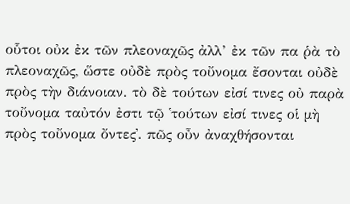οὗτοι οὐκ ἐκ τῶν πλεοναχῶς ἀλλ’ ἐκ τῶν πα ῥὰ τὸ πλεοναχῶς, ὥστε οὐδὲ πρὸς τοὔνομα ἔσονται οὐδὲ πρὸς τὴν διάνοιαν. τὸ δὲ τούτων εἰσί τινες οὐ παρὰ τοὔνομα ταὐτόν ἐστι τῷ ῾τούτων εἰσί τινες οἱ μὴ πρὸς τοὔνομα ὄντες᾿. πῶς οὖν ἀναχθήσονται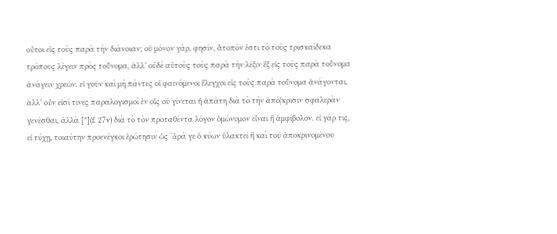οὗτοι εἰς τοὺς παρὰ τὴν διάνοιαν; οὐ μόνον γάρ, φησίν, ἄτοπόν ἐστι τὸ τοὺς τρισκαίδεκα τρόπους λέγειν πρὸς τοὔνομα, ἀλλ’ οὐδὲ αὐτοὺς τοὺς παρὰ τὴν λέξιν ἓξ εἰς τοὺς παρὰ τοὔνομα ἀνάγειν χρεών. εἰ γοῦν καὶ μὴ πάντες οἱ φαινόμενοι ἔλεγχοι εἰς τοὺς παρὰ τοὔνομα ἀνάγονται, ἀλλ’ οὖν εἰσί τινες παραλογισμοὶ ἐν οἷς οὐ γίνεται ἡ ἀπάτη διὰ τὸ τὴν ἀπό|κρισιν σφαλερὰν γενέσθαι, ἀλλὰ [*](f. 27v) διὰ τὸ τὸν προταθέντα λόγον ὁμώνυμον εἶναι ἢ ἀμφίβολον. εἰ γάρ τις, εἰ τύχῃ, τοιαύτην προενέγκοι ἐρώτησιν ὡς ‘ἆρά γε ὁ κύων ὑλακτεῖ ἢ καὶ τοῦ ἀποκρινομένου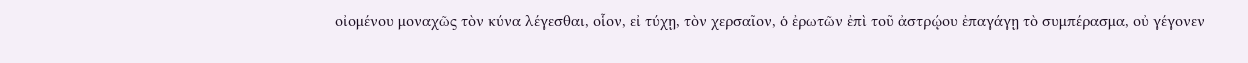οἰομένου μοναχῶς τὸν κύνα λέγεσθαι, οἷον, εἰ τύχῃ, τὸν χερσαῖον, ὁ ἐρωτῶν ἐπὶ τοῦ ἀστρῴου ἐπαγάγῃ τὸ συμπέρασμα, οὐ γέγονεν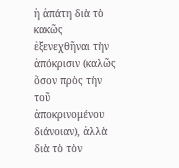ἡ ἀπάτη διὰ τὸ κακῶς ἐξενεχθῆναι τὴν ἀπόκρισιν (καλῶς ὅσον πρὸς τὴν τοῦ ἀποκρινομένου διάνοιαν), ἀλλὰ διὰ τὸ τὸν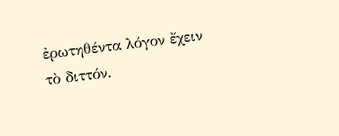ἐρωτηθέντα λόγον ἔχειν τὸ διττόν.